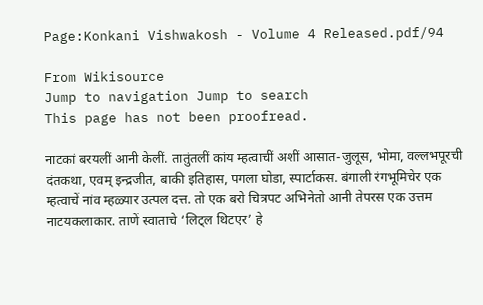Page:Konkani Vishwakosh - Volume 4 Released.pdf/94

From Wikisource
Jump to navigation Jump to search
This page has not been proofread.

नाटकां बरयलीं आनी केलीं. तातुंतलीं कांय म्हत्वाचीं अशीं आसात-जुलूस, भोमा, वल्लभपूरची दंतकथा, एवम् इन्द्रजीत, बाकी इतिहास, पगला घोडा, स्पार्टाकस. बंगाली रंगभूमिचेर एक म्हत्वाचें नांव म्हळ्यार उत्पल दत्त. तो एक बरो चित्रपट अभिनेतो आनी तेपरस एक उत्तम नाटयकलाकार. ताणें स्वाताचे ‘लिट्ल थिटएर’ हे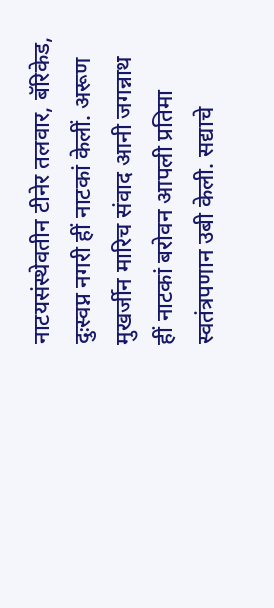नाटयसंस्थेवतीन टीनेर तलवार, बॅरिकेड, दुःस्वप्न नगरी हीं नाटकां केलीं. अरूण मुखर्जीन मारिच संवाद आनी जगन्नाथ हीं नाटकां बरोवन आपली प्रतिमा स्वतंत्रपणान उबी केली. सद्याचे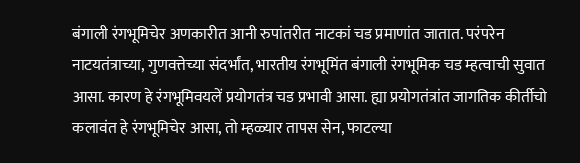बंगाली रंगभूमिचेर अणकारीत आनी रुपांतरीत नाटकां चड प्रमाणांत जातात. परंपरेन नाटयतंत्राच्या, गुणवत्तेच्या संदर्भांत, भारतीय रंगभूमिंत बंगाली रंगभूमिक चड म्हत्वाची सुवात आसा. कारण हे रंगभूमिवयलें प्रयोगतंत्र चड प्रभावी आसा. ह्या प्रयोगतंत्रांत जागतिक कीर्तीचो कलावंत हे रंगभूमिचेर आसा, तो म्हळ्यार तापस सेन, फाटल्या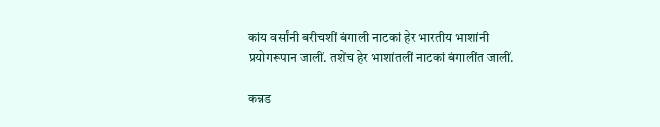कांय वर्सांनी बरीचशीं बंगाली नाटकां हेर भारतीय भाशांनी प्रयोगरूपान जालीं. तशेंच हेर भाशांतलीं नाटकां बंगालींत जालीं.

कन्नड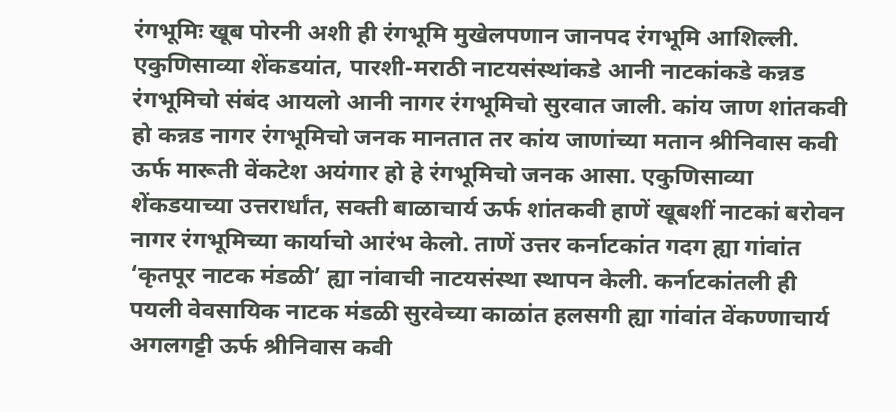रंगभूमिः खूब पोरनी अशी ही रंगभूमि मुखेलपणान जानपद रंगभूमि आशिल्ली. एकुणिसाव्या शेंकडयांत, पारशी-मराठी नाटयसंस्थांकडे आनी नाटकांकडे कन्नड रंगभूमिचो संबंद आयलो आनी नागर रंगभूमिचो सुरवात जाली. कांय जाण शांतकवी हो कन्नड नागर रंगभूमिचो जनक मानतात तर कांय जाणांच्या मतान श्रीनिवास कवी ऊर्फ मारूती वेंकटेश अयंगार हो हे रंगभूमिचो जनक आसा. एकुणिसाव्या शेंकडयाच्या उत्तरार्धांत, सक्ती बाळाचार्य ऊर्फ शांतकवी हाणें खूबशीं नाटकां बरोवन नागर रंगभूमिच्या कार्याचो आरंभ केलो. ताणें उत्तर कर्नाटकांत गदग ह्या गांवांत ‘कृतपूर नाटक मंडळी’ ह्या नांवाची नाटयसंस्था स्थापन केली. कर्नाटकांतली ही पयली वेवसायिक नाटक मंडळी सुरवेच्या काळांत हलसगी ह्या गांवांत वेंकण्णाचार्य अगलगट्टी ऊर्फ श्रीनिवास कवी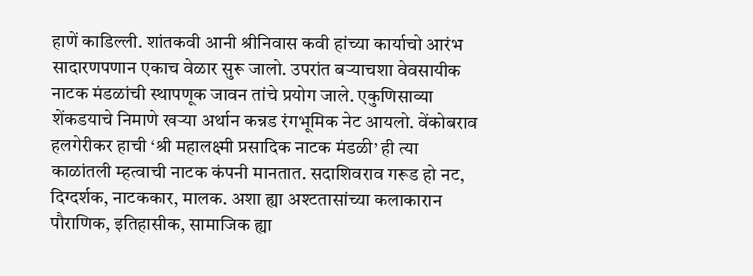हाणें काडिल्ली. शांतकवी आनी श्रीनिवास कवी हांच्या कार्याचो आरंभ सादारणपणान एकाच वेळार सुरू जालो. उपरांत बऱ्याचशा वेवसायीक नाटक मंडळांची स्थापणूक जावन तांचे प्रयोग जाले. एकुणिसाव्या शेंकडयाचे निमाणे खऱ्या अर्थान कन्नड रंगभूमिक नेट आयलो. वेंकोबराव हलगेरीकर हाची ‘श्री महालक्ष्मी प्रसादिक नाटक मंडळी’ ही त्या काळांतली म्हत्वाची नाटक कंपनी मानतात. सदाशिवराव गरूड हो नट, दिग्दर्शक, नाटककार, मालक. अशा ह्या अश्टतासांच्या कलाकारान पौराणिक, इतिहासीक, सामाजिक ह्या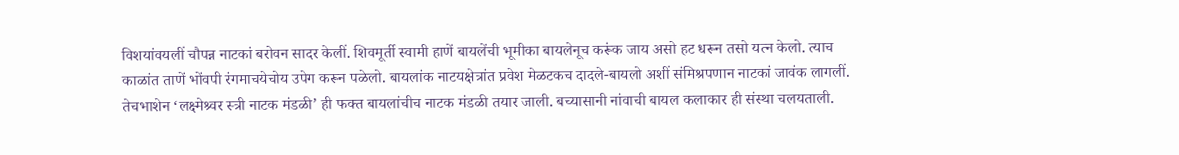विशयांवयलीं चौपन्न नाटकां बरोवन सादर केलीं. शिवमूर्ती स्वामी हाणें बायलेंची भूमीका बायलेनूच करूंक जाय असो हट धरून तसो यत्न केलो. त्याच काळांत ताणें भोंवपी रंगमाचयेचोय उपेग करून पळेलो. बायलांक नाटयक्षेत्रांत प्रवेश मेळटकच दादले-बायलो अशीं संमिश्रपणान नाटकां जावंक लागलीं. तेचभाशेन ‘लक्ष्मेश्र्वर स्त्री नाटक मंडळी’ ही फक्त बायलांचीच नाटक मंडळी तयार जाली. बच्यासानी नांवाची बायल कलाकार ही संस्था चलयताली.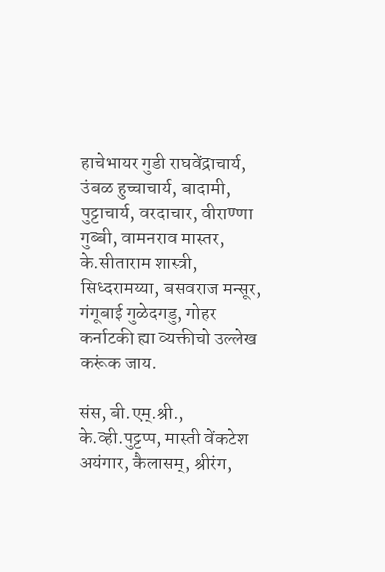हाचेभायर गुडी राघवेंद्राचार्य, उंबळ हुच्चाचार्य, बादामी, पुट्टाचार्य, वरदाचार, वीराण्णा गुब्बी, वामनराव मास्तर, के.सीताराम शास्त्री, सिध्दरामय्या, बसवराज मन्सूर, गंगूबाई गुळेदगडु, गोहर कर्नाटकी ह्या व्यक्तीचो उल्लेख करूंक जाय.

संस, बी.एम्.श्री., के.व्ही.पुट्टप्प, मास्ती वेंकटेश अयंगार, कैलासम्, श्रीरंग,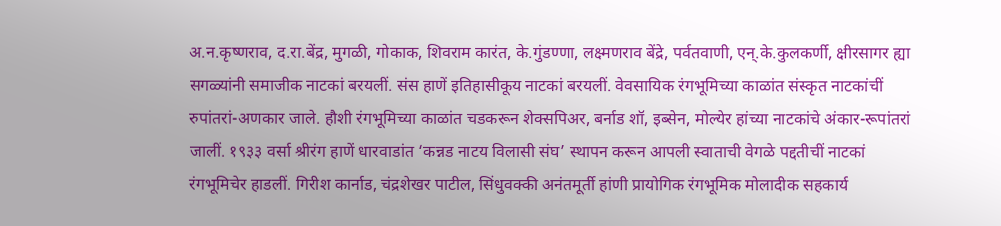अ.न.कृष्णराव, द.रा.बेंद्र, मुगळी, गोकाक, शिवराम कारंत, के.गुंडण्णा, लक्ष्मणराव बेंद्रे, पर्वतवाणी, एन्.के.कुलकर्णी, क्षीरसागर ह्या सगळ्यांनी समाजीक नाटकां बरयलीं. संस हाणें इतिहासीकूय नाटकां बरयलीं. वेवसायिक रंगभूमिच्या काळांत संस्कृत नाटकांचीं रुपांतरां-अणकार जाले. हौशी रंगभूमिच्या काळांत चडकरून शेक्सपिअर, बर्नाड शॉ, इब्सेन, मोल्येर हांच्या नाटकांचे अंकार-रूपांतरां जालीं. १९३३ वर्सा श्रीरंग हाणें धारवाडांत ‘कन्नड नाटय विलासी संघ’ स्थापन करून आपली स्वाताची वेगळे पद्दतीचीं नाटकां रंगभूमिचेर हाडलीं. गिरीश कार्नाड, चंद्रशेखर पाटील, सिंधुवक्की अनंतमूर्ती हांणी प्रायोगिक रंगभूमिक मोलादीक सहकार्य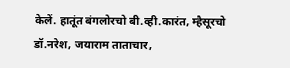केलें. हातूंत बंगलोरचो बी.व्ही.कारंत, म्हैसूरचो डॉ.नरेश, जयाराम ताताचार,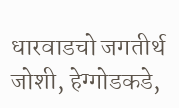धारवाडचो जगतीर्थ जोशी, हेग्गोडकडे,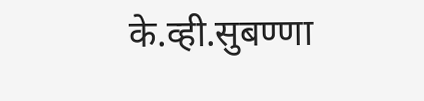के.व्ही.सुबण्णा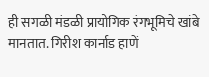ही सगळी मंडळी प्रायोगिक रंगभूमिचे खांबे मानतात. गिरीश कार्नाड हाणें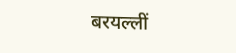बरयल्लीं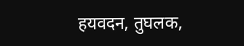हयवदन, तुघलक,